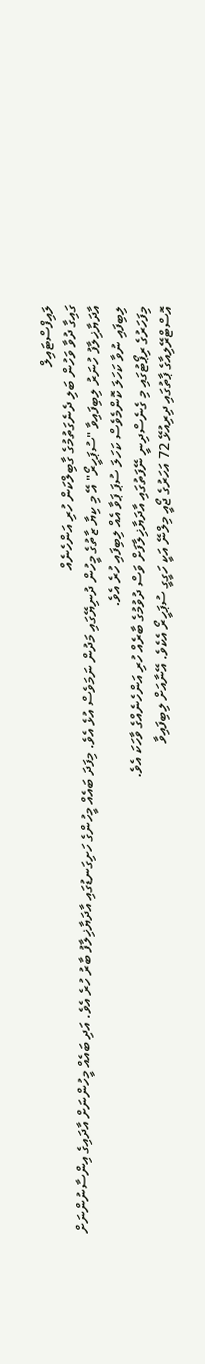ލައިފްސްޓައިލް
ގައިގާ ދުވާ ވަހުން ބަލި ދެނެގަތުމުގެ ގާބިލްކަން ހުރި އަންހެނެއް
އާދަޔާޚިލާފު ހުނަރު ލިބިފައިވާ "ސުޕަހީރޯ" އޭ މި ކިޔާ ޒާތުގެ މީހުން ދުނިޔޭގައި މަދުން ނަމަވެސް އުޅެ އެވެ. މިފަދަ ބައެއް މީހުންގެ ހަށިގަނޑުގައި އާދަޔާޚިލާފު ބާރު ހުރެ އެވެ. އަދި ބައެއް މީހުންނަށް އާދައިގެ އިންސާނުންނަށް ލިބިފައި ނުވާ ކަހަލަ ކޮންމެވެސް ކަހަލަ ސުޕަ ޕަވާ އެއް ލިބިފައި ހުރެ އެވެ.
މިފަހަރުގެ ރިޕޯޓުގައި މި ގެނެސްދިނީ ނޭފަތުގައި އާދަޔާޚިލާފަށް ވަސް ދުވުމުގެ ބާރެއް ހުރި އަންހެނެއްގެ ވާހަކަ އެވެ.
އޮސްޓްރޭލިއާގެ ޕާތުގައި ދިރިއުޅޭ 72 އަހަރުގެ ޖޯއީ މިލްނޭ އަކީ ހަގީގީ ސުޕަހީރޯ އެކެވެ. އޭނާއަށް ލިބިފައިވާ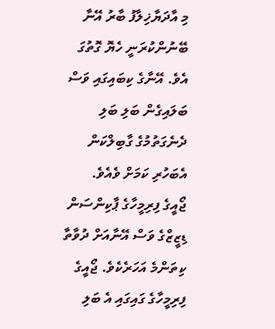މި އާދަޔާޚިލާފު ބާރު އޭނާ ބޭނުންކުރަނީ ހެޔޮ ގޮތުގަ އެވެ. އޭނާގެ ކިބައިގައި ވަސް ބަލައިގެން ބަލި ބަލި ދެނެގަތުމުގެ ގާބިލްކަން އެބަހުރި ކަމަށް ވެއެވެ.
ޖޯއީގެ ފިރިމީހާގެ ޕާކިންސަން ޑިޒީޒްގެ ވަސް އޭނާއަށް ދުވާތާ ކިތަންމެ އަހަރެކެވެ. ޖޯއީގެ ފިރިމީހާގެ ގައިގައި އެ ބަލި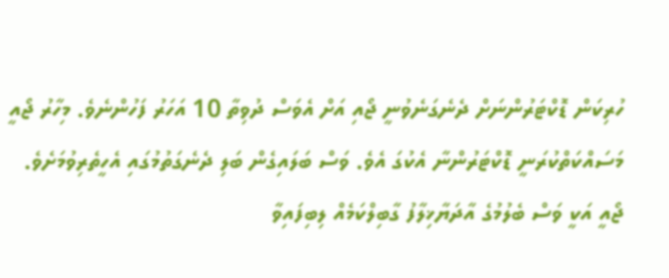ހުރިކަން ޑޮކްޓަރުންނަށް ދެނެގަނެވުނީ ޖޯއި އަށް އެވަސް ދުވިތާ 10 އަހަރު ފަހުންނެވެ. މިހާރު ޖޯއީ މަސައްކަތްކުރަނީ ޑޮކްޓަރުންނާ އެކުގަ އެވެ. ވަސް ބަލައިގެން ބަލި ދެނެގަތުމުގައި އެހީތެރިވުމަށެވެ.
ޖޯއީ އަކީ ވަސް ބެލުމުގެ އާދަޔާޚިލާފު ގާބިލްކަމެއް ލިބިފައިވާ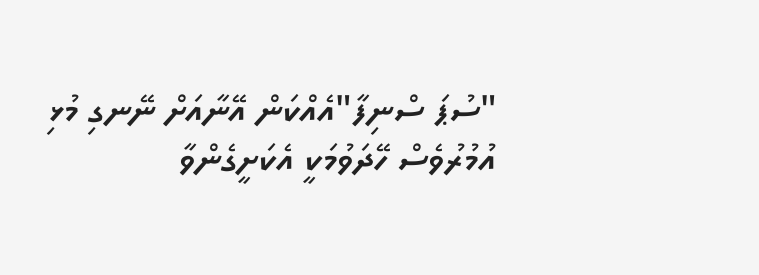"ސުޕަ ސްނިފާ"އެއްކަން އޭނާއަށް ނޭނގި މުޅި އުމުރުވެސް ހޭދަވުމަކީ އެކަށީގެންވާ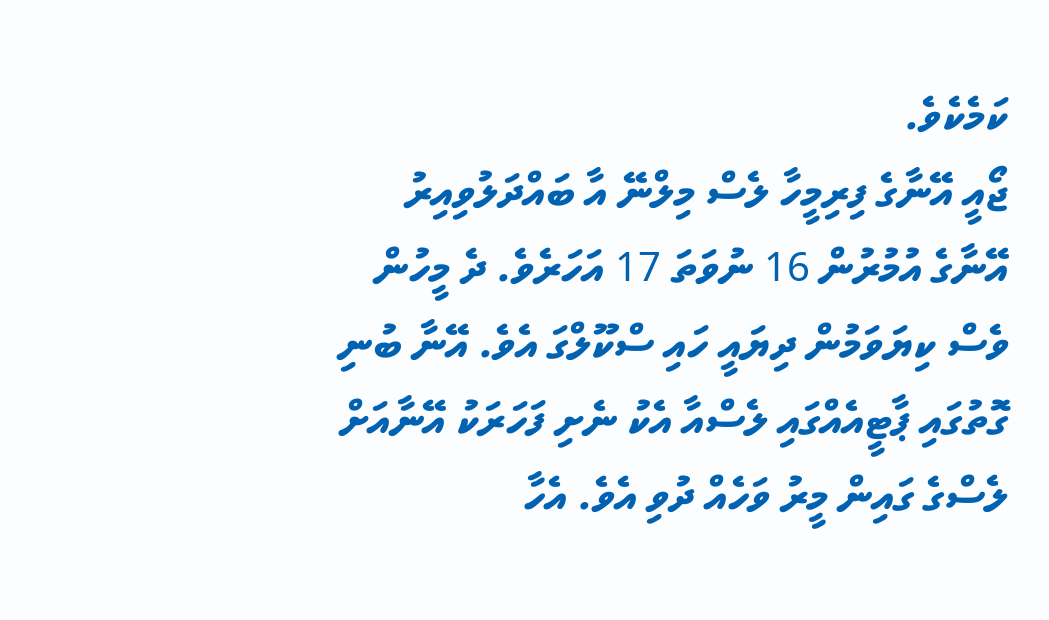ކަމެކެވެ.
ޖޯއީ އޭނާގެ ފިރިމީހާ ލެސް މިލްނޭ އާ ބައްދަލުވިއިރު އޭނާގެ އުމުރުން 16 ނުވަތަ 17 އަހަރެވެ. ދެ މީހުން ވެސް ކިޔަވަމުން ދިޔައީ ހައި ސްކޫލްގަ އެވެ. އޭނާ ބުނި ގޮތުގައި ޕާޓީއެއްގައި ލެސްއާ އެކު ނެށި ފަހަރަކު އޭނާއަށް ލެސްގެ ގައިން މީރު ވަހެއް ދުވި އެވެ. އެހާ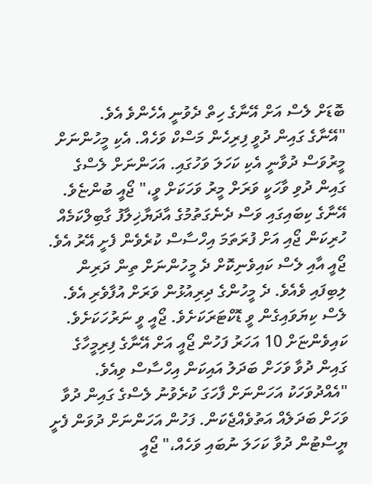ބޮޑަށް ލެސް އަށް އޭނާގެ ހިތް ދެވުނީ އެހެންވެ އެވެ.
"އޭނާގެ ގައިން ދުވީ ފިރިހެން މަސްކް ވަހެއް. އެކި މީހުންނަށް މީރުވަސް ދުވާނީ އެކި ކަހަލަ ވަހުގައި. އަހަންނަށް ލެސްގެ ގައިން ދުވި ވާހަކީ ވަރަށް މީރު ވަހަކަށް ވީ،" ޖޯއީ ބުންޏެވެ.
އޭނާގެ ކިބައިގައި ވަސް ދެނެގަތުމުގެ އާދަޔާޚިލާފު ގާބިލްކަމެއް ހުރިކަން ޖޯއި އަށް ފުރަތަމަ އިހްސާސް ކުރެވެން ފެށީ އޭރު އެވެ.
ޖޯއީ އާއި ލެސް ކައިވެނިކޮށް ދެ މީހުންނަށް ތިން ދަރިން ލިބިފައި ވެއެވެ. ދެ މީހުންގެ ދިރިއުޅުން ވަރަށް އުފާވެރި އެވެ. ލެސް ކިޔަވައިގެން ވީ ޑޮކްޓަރަކަށެވެ. ޖޯއީ ވީ ނަރުހަކަށެވެ. ކައިވެންޏަށް 10 އަހަރު ފަހުން ޖޯއީ އަށް އޭނާގެ ފިރިމީހާގެ ގައިން ދުވާ ވަހަށް ބަދަލު އައިކަން އިހްސާސް ވިއެވެ.
"އެއްދުވަހަކު އަހަންނަށް ފާހަގަ ކުރެވުނު ލެސްގެ ގައިން ދުވާ ވަހަށް ބަދަލެއް އަތުވެއްޖެކަން. ފަހުން އަހަންނަށް ދުވަން ފެށީ ޔީސްޓުން ދުވާ ކަހަލަ ނުބައި ވަހެއް،" ޖޯއީ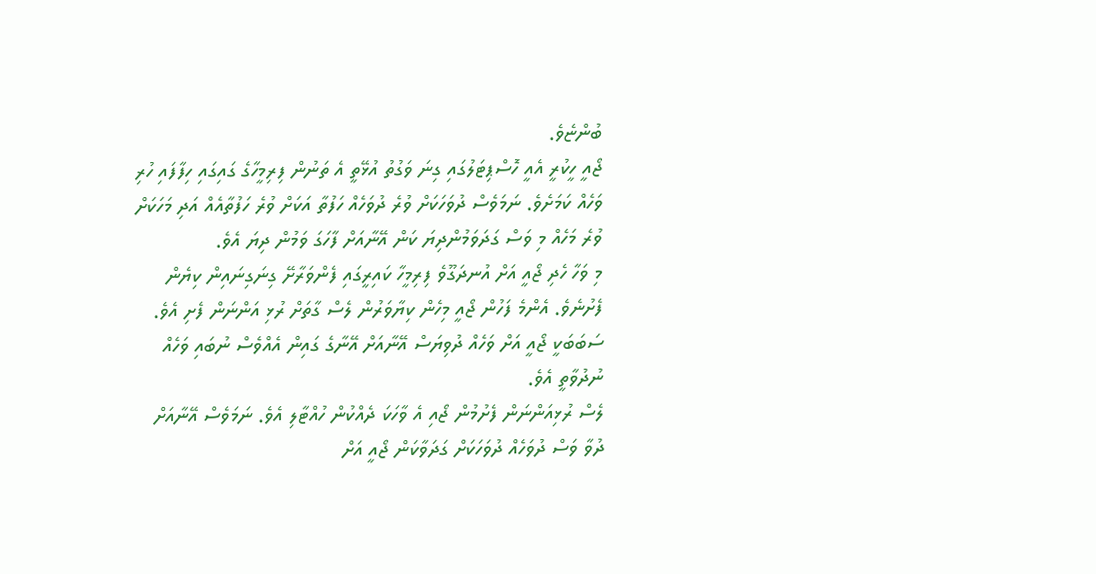ބުންޏެވެ.
ޖޯއީ ހީކުރީ އެއީ ހޮސްޕިޓަލުގައި ގިނަ ވަގުތު އުޅޭތީ އެ ތަނުން ފިރިމީހާގެ ގައިގައި ހިފާފައި ހުރި ވަހެއް ކަމަށެވެ. ނަމަވެސް ދުވަހަކަށް ވުރެ ދުވަހެއް ހަފުތާ އަކަށް ވުރެ ހަފުތާއެއް އަދި މަހަކަށް ވުރެ މަހެއް މި ވަސް ގަދަވަމުންދިޔަ ކަން އޭނާއަށް ފާހަގަ ވަމުން ދިޔަ އެވެ.
މި ވަހާ ހެދި ޖޯއީ އަށް އުނދަގޫވެ ފިރިމީހާ ކައިރީގައި ފެންވަރާށޭ ގިނަގިނައިން ކިޔެން ފެށުނެވެ. އެންމެ ފަހުން ޖޯއީ މިހެން ކިޔާވަރުން ލެސް ގާތަށް ރުޅި އަންނަން ފެށި އެވެ. ސަބަބަކީ ޖޯއީ އަށް ވަހެއް ދުވިޔަސް އޭނާއަށް އޭނާގެ ގައިން އެއްވެސް ނުބައި ވަހެއް ނުދުވާތީ އެވެ.
ލެސް ރުޅިއަންނަން ފެށުމުން ޖޯއި އެ ވާހަކަ ދެއްކުން ހުއްޓާލި އެވެ. ނަމަވެސް އޭނާއަށް ދުވާ ވަސް ދުވަހެއް ދުވަހަކަށް ގަދަވާކަން ޖޯއީ އަށް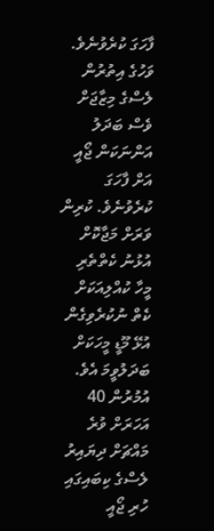ފާހަގަ ކުރެވުނެވެ.
ވަހުގެ އިތުރުން ލެސްގެ މިޒާޖަށް ވެސް ބަދަލު އަންނަކަން ޖޯއީ އަށް ފާހަގަ ކުރެވުނެވެ. ކުރިން ވަރަށް މަޖާކޮށް އުޅުނު ކެތްތެރި މީހާ ކުއްލިއަކަށް ކެތް ނުކުރެވިގެން އުޅޭ މޫޑީ މީހަކަށް ބަދަލުވީމަ އެވެ.
އުމުރުން 40 އަހަރަށް ވުރެ މައްޗަށް ދިޔައިރު ލެސްގެ ކިބައިގައި ހުރި ޖޯއީ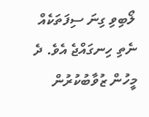ލޯބިވި ގިނަ ސިފަތަކެއް ނެތި ހިނގައްޖެ އެވެ. ދެ މީހުން ޒުވާބުކުރުން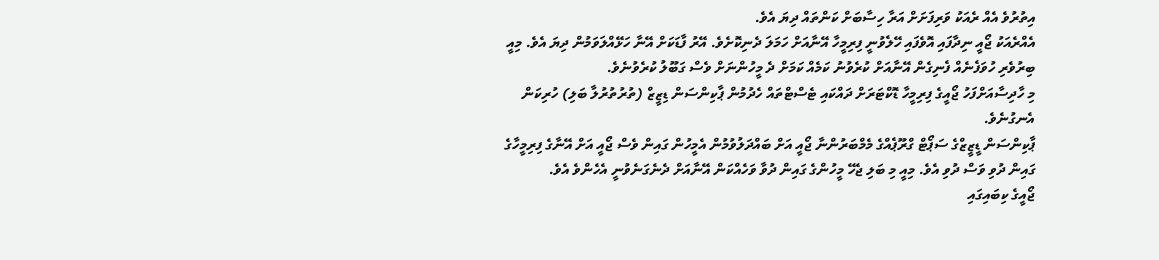އިތުރުވެ އެއް ރެއަކު ވަރިފަށަށް އަރާ ހިސާބަށް ކަންތައް ދިޔަ އެވެ.
އެއްރެއަކު ޖޯއީ ނިދާފައި އޮވެފައި ހޭލެވުނީ ފިރިމީހާ އޭނާއަށް ހަމަލަ ދެނިކޮށެވެ. އޭރު ފާޑަކަށް އޭނާ ހަޅޭއްލަވަމުން ދިޔަ އެވެ. މިއީ ބިރުވެރި ހުވަފެނެއް ފެނިގެން އޭނާއަށް ކުރެވުނު ކަމެއް ކަމަށް ދެ މީހުންނަށް ވެސް ގަބޫލު ކުރެވުނެވެ.
މި ހާދިސާއަށްފަހު ޖޯއީގެ ފިރިމީހާ ޑޮކްޓަރަށް ދައްކައި ޓެސްޓްތައް ހެދުމުން ޕާކިންސަން ޑިޒީޒް (ތުރުތުރުލާ ބަލި) ހުރިކަން އެނގުނެވެ.
ޕާކިންސަން ޑީޒީޒްގެ ސަޕޯޓް ގްރޫޕެއްގެ މެމްބަރުންނާ ޖޯއީ އަށް ބައްދަލުވުމުން އެމީހުން ގައިން ވެސް ޖޯއީ އަށް އޭނާގެ ފިރިމީހާގެ ގައިން ދުވި ވަސް ދުވި އެވެ. މިއީ މި ބަލި ޖެހޭ މީހުންގެ ގައިން ދުވާ ވަހެއްކަން އޭނާއަށް ދެނެގަނެވުނީ އެހެންވެ އެވެ.
ޖޯއީގެ ކިބައިގައި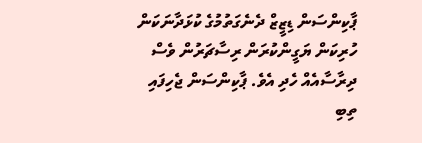ޕާކިންސަން ޑިޒީޒް ދެނެގަތުމުގެ ކުޅަދާނަކަން ހުރިކަން ޔަގީންކުރަން ރިސާޗަރުން ވެސް ދިރާސާއެއް ހެދި އެވެ. ޕާކިންސަން ޖެހިފައި ތިބި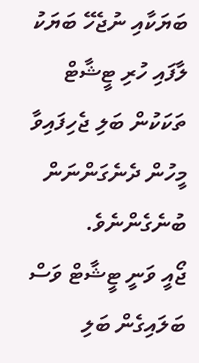ބަޔަކާއި ނުޖެހޭ ބަޔަކު ލާފައި ހުރި ޓީޝާޓް ތަކަކުން ބަލި ޖެހިފައިވާ މީހުން ދެނެގަންނަން ބުނެގެންނެވެ.
ޖޯއީ ވަނީ ޓީޝާޓް ވަސް ބަލައިގެން ބަލި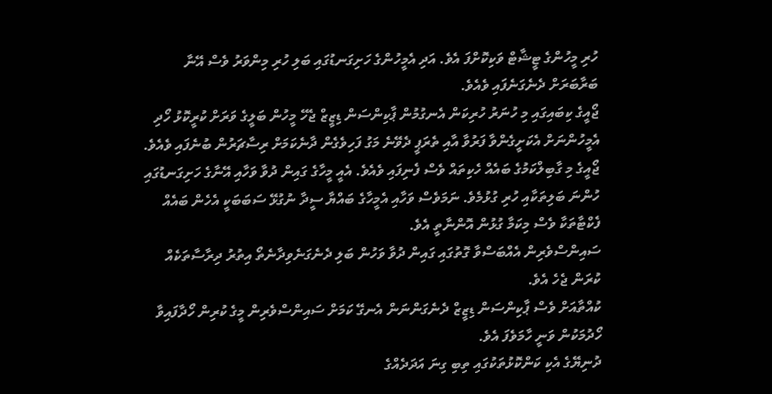ހުރި މީހުންގެ ޓީޝާޓް ވަކިކޮށްފަ އެވެ. އަދި އެމީހުންގެ ހަށިގަނޑުގައި ބަލި ހުރި މިންވަރު ވެސް އޭނާ ބަރާބަރަށް ދެނެގަނެފައި ވެއެވެ.
ޖޯއީގެ ކިބައިގައި މި ހުނަރު ހުރިކަން އެނގުމުން ޕާކިންސަން ޑިޒީޒް ޖެހޭ މީހުން ބަލީގެ ވަރަށް ކުރީކޮޅު ހޯދި އެމީހުންނަށް އެކަށީގެންވާ ފަރުވާ އާއި ތެރަޕީ ދެވޭނެ މަގު ފަހިވެގެން ދާނެކަމަށް ރިސާޗަރުން ބުނެފައި ވެއެވެ.
ޖޯއީގެ މި ގާބިލްކަމުގެ ބައެއް ހެކިތައް ވެސް ފެނިފައި ވެއެވެ. އެއީ މީހާގެ ގައިން ދުވާ ވަހާއި އޭނާގެ ހަށިގަނޑުގައި ހުންނަ ބަލިތަކާއި ހުރި ގުޅުމެވެ. ނަމަވެސް ވަހާއި އެމީހާގެ ބައްޔާ ސީދާ ނުގުޅޭ ސަބަބަކީ އެހެން ބައެއް ފެކްޓާތަކާ ވެސް މިކަމާ ގުޅުން އޮންނާތީ އެވެ.
ސައިންސްވެރިން އެއްބަސްވާ ގޮތުގައި ގައިން ދުވާ ވަހުން ބަލި ދެނެގަނެވިދާނެތޯ އިތުރު ދިރާސާތަކެއް ކުރަން ޖެހެ އެވެ.
ކުއްތާއަށް ވެސް ޕާކިންސަން ޑިޒީޒް ދެނެގަންނަން އެނގޭ ކަމަށް ސައިންސްވެރިން މީގެ ކުރިން ހޯދާފައިވާ ހޯދުމަކުން ވަނީ ހާމަވެފަ އެވެ.
ދުނިޔޭގެ އެކި ކަންކޮޅުތަކުގައި ތިބި ގިނަ އަދަދެއްގެ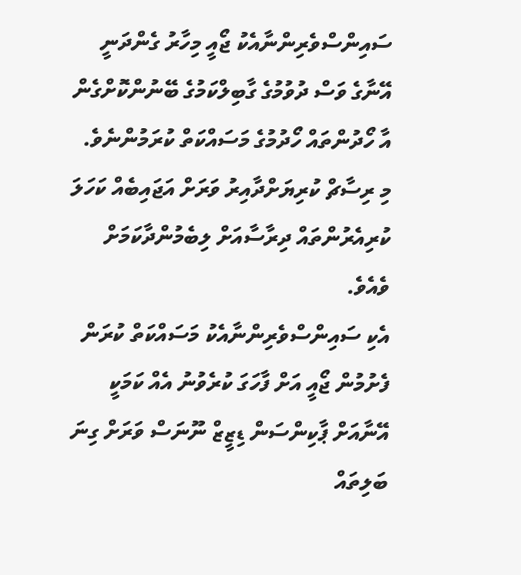ސައިންސްވެރިންނާއެކު ޖޯއީ މިހާރު ގެންދަނީ އޭނާގެ ވަސް ދުވުމުގެ ގާބިލްކަމުގެ ބޭނުންކޮށްގެން އާ ހޯދުންތައް ހޯދުމުގެ މަސައްކަތް ކުރަމުންނެވެ. މި ރިސާޗް ކުރިޔަށްދާއިރު ވަރަށް އަޖައިބެއް ކަހަލަ ކުރިއެރުންތައް ދިރާސާއަށް ލިބެމުންދާކަމަށް ވެއެވެ.
އެކި ސައިންސްވެރިންނާއެކު މަސައްކަތް ކުރަން ފެށުމުން ޖޯއީ އަށް ފާހަގަ ކުރެވުނު އެއް ކަމަކީ އޭނާއަށް ޕާކިންސަން ޑިޒީޒް ނޫނަސް ވަރަށް ގިނަ ބަލިތައް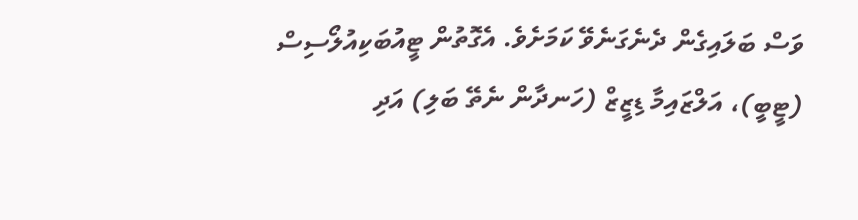ވަސް ބަލައިގެން ދެނެގަނެވޭ ކަމަށެވެ. އެގޮތުން ޓީއުބަކިއުލޯސިސް (ޓީބީ)، އަލްޒައިމާ ޑިޒީޒް (ހަނދާން ނެތޭ ބަލި) އަދި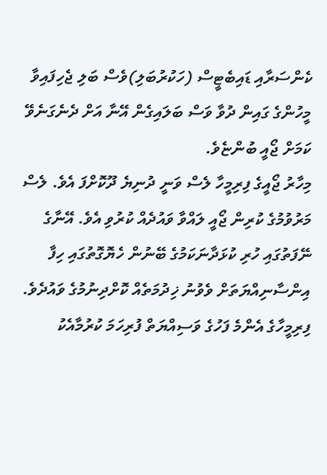ކެންސަރާއި ޑައިބެޓީސް (ހަކުރުބަލި)ވެސް ބަލި ޖެހިފައިވާ މީހުންގެ ގައިން ދުވާ ވަސް ބަލައިގެން އޭނާ އަށް ދެނެގަނެވޭ ކަމަށް ޖޯއީ ބުންޏެވެ.
މިހާރު ޖޯއީގެ ފިރިމީހާ ލެސް ވަނީ ދުނިޔެ ދޫކޮށްފަ އެވެ. ލެސް މަރުވުމުގެ ކުރިން ޖޯއީ ލައްވާ ވައުދެއް ކުރުވި އެވެ. އޭނާގެ ނޭފަތުގައި ހުރި ކުޅަދާނަކަމުގެ ބޭނުން ހެޔޮގޮތުގައި ހިފާ އިންސާނިއްޔަތަށް ވެވުނު ޚިދުމަތެއް ކޮށްދިނުމުގެ ވައުދެވެ. ފިރިމީހާގެ އެންމެ ފަހުގެ ވަސިއްޔަތް ފުރިހަމަ ކުރުމާއެކު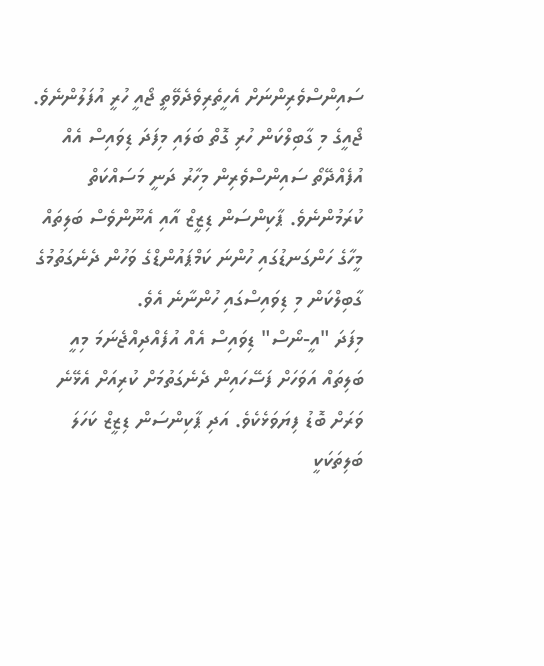ސައިންސްވެރިންނަށް އެހީތެރިވެދެވޭތީ ޖޯއީ ހުރީ އުފަލުންނެވެ.
ޖޯއީގެ މި ގާބިލްކަން ހުރި ގޮތް ބަލައި މިފަދަ ޑިވައިސް އެއް އުފެއްދޭތޯ ސައިންސްވެރިން މިހާރު ދަނީ މަސައްކަތް ކުރަމުންނެވެ. ޕާކިންސަން ޑިޒީޒް އާއި އެނޫންވެސް ބަލިތައް މީހާގެ ހަންގަނޑުގައި ހުންނަ ކަމްޕައުންޑްގެ ވަހުން ދެނެގަތުމުގެ ގާބިލްކަން މި ޑިވައިސްގައި ހުންނާނެ އެވެ.
މިފަދަ "އީ-ނޯސް" ޑިވައިސް އެއް އުފެއްދިއްޖެނަމަ މިއީ ބަލިތައް އަވަހަށް ފަސޭހައިން ދެނެގަތުމަށް ކުރިއަށް އެޅޭނެ ވަރަށް ބޮޑު ފިޔަވަޅެކެވެ. އަދި ޕާކިންސަން ޑިޒީޒް ކަހަލަ ބަލިތަކަކީ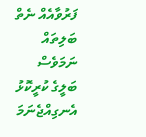ފަރުވާއެއް ނެތް ބަލިތައް ނަމަވެސް ބަލީގެ ކުރީކޮޅު އެނގިއްޖެނަމަ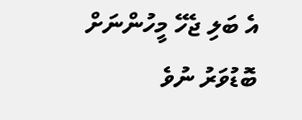އެ ބަލި ޖެހޭ މީހުންނަށް ބޮޑުވަރު ނުވެ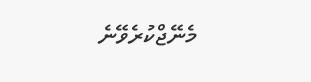މެނޭޖްކުރެވޭނެ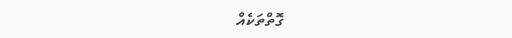ގޮތްތަކެއް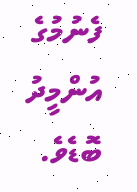ފެނުމުގެ އުންމީދު ބޮޑެވެ.